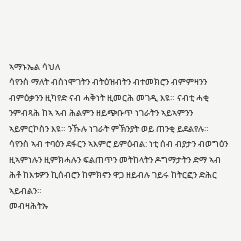ኣማኑኤል ሳህለ
ሳየንስ ማለት ብስነሞገትን ብትዕዝብትን ብተመክሮን ብምምዛንን ብምዕቃንን ዚካየድ ናብ ሓቅነት ዚመርሕ መገዲ እዩ። ናብቲ ሓቂ ንምብጻሕ ከኣ ኣብ ሕልምን ዘይጭቡጥ ነገራትን ኣይኣምንን ኣይምርኮስን እዩ። ንኹሉ ነገራት ምኽንያት ወይ ጠንቂ ይደልየሉ።
ሳየንስ ኣብ ተባዕን ደፋርን ኣእምሮ ይምዕብል: ነቲ ሰብ ብያታን ብወግዕን ዚኣምነሉን ዚምክሓሉን ፍልጠጥን መትከላትን ዶግማታትን ድማ ኣብ ሕቶ ከእቱዎን ኪሰብሮን ከምክኖን ዋጋ ዘይብሉ ገይሩ ከትርፎን ድሕር ኣይብልን።
መብዛሕትኡ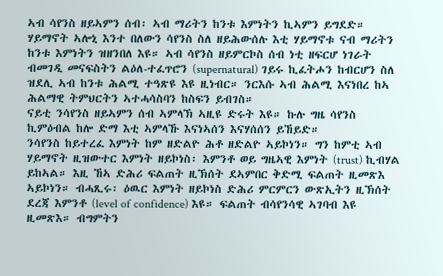ኣብ ሳየንስ ዘይኣምን ሰብ፡ ኣብ ማሪትን ከንቱ እምነትን ኪኣምን ይግደድ። ሃይማኖት ኣሎኒ እንተ በለውን ሳየንስ ስለ ዘይሕውሰሉ እቲ ሃይማኖቱ ናብ ማሪትን ከንቱ እምነትን ዝዘንበለ እዩ። ኣብ ሳየንስ ዘይምርኮስ ሰብ ነቲ ዘፍርሆ ነገራት ብመገዲ መናፍስትን ልዕለ-ተፈጥሮን (supernatural) ገይሩ ኪፈትሖን ከብርሆን ስለ ዝደሊ ኣብ ከንቱ ሕልሚ ተዓጽዩ እዩ ዚነብር። ንርእሱ ኣብ ሕልሚ እናነበረ ከኣ ሕልማዊ ትምህርትን ኣተሓሳስባን ከስፍን ይብገስ።
ናይቲ ንሳየንስ ዘይኣምን ሰብ ኣምላኽ ኣዚዩ ድሩት እዩ። ኩሉ ግዜ ሳየንስ ኪምዕብል ከሎ ድማ እቲ ኣምላኹ እናነኣሰን እናሃሰሰን ይኸይድ።
ንሳየንስ ከይተረፈ እምነት ከም ዘድልዮ ሕቶ ዘድልዮ ኣይኮነን። ግን ከምቲ ኣብ ሃይማኖት ዚዝውተር እምነት ዘይኮነስ፡ እምንቶ ወይ ግዜኣዊ እምነት (trust) ኪብሃል ይከኣል። እዚ ኸኣ ድሕሪ ፍልጠት ዚኽሰት ደኣምበር ቅድሚ ፍልጠት ዚመጽእ ኣይኮነን። ብሓጺሩ፡ ዕዉር እምነት ዘይኮነስ ድሕሪ ምርምርን ውጽኢትን ዚኽሰት ደረጃ እምንቶ (level of confidence) እዩ። ፍልጠት ብሳየንሳዊ ኣገባብ እዩ ዚመጽእ። ብግምትን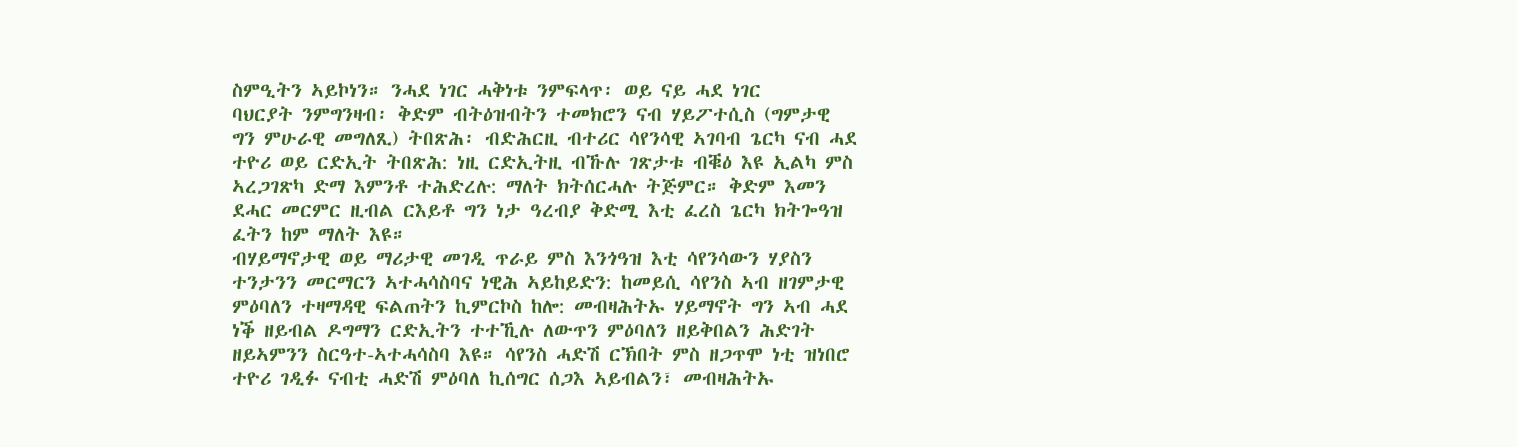ስምዒትን ኣይኮነን። ንሓደ ነገር ሓቅነቱ ንምፍላጥ፡ ወይ ናይ ሓደ ነገር
ባህርያት ንምግንዛብ፡ ቅድም ብትዕዝብትን ተመክሮን ናብ ሃይፖተሲስ (ግምታዊ ግን ምሁራዊ መግለጺ) ትበጽሕ፡ ብድሕርዚ ብተሪር ሳየንሳዊ ኣገባብ ጌርካ ናብ ሓደ ተዮሪ ወይ ርድኢት ትበጽሕ: ነዚ ርድኢትዚ ብኹሉ ገጽታቱ ብቑዕ እዩ ኢልካ ምስ ኣረጋገጽካ ድማ እምንቶ ተሕድረሉ: ማለት ክትሰርሓሉ ትጅምር። ቅድም እመን ደሓር መርምር ዚብል ርእይቶ ግን ነታ ዓረብያ ቅድሚ እቲ ፈረስ ጌርካ ክትጐዓዝ ፈትን ከም ማለት እዩ።
ብሃይማኖታዊ ወይ ማሪታዊ መገዲ ጥራይ ምስ እንጎዓዝ እቲ ሳየንሳውን ሃያስን ተንታንን መርማርን ኣተሓሳስባና ነዊሕ ኣይከይድን: ከመይሲ ሳየንስ ኣብ ዘገምታዊ ምዕባለን ተዛማዳዊ ፍልጠትን ኪምርኮስ ከሎ: መብዛሕትኡ ሃይማኖት ግን ኣብ ሓደ ነቕ ዘይብል ዶግማን ርድኢትን ተተኺሉ ለውጥን ምዕባለን ዘይቅበልን ሕድገት ዘይኣምንን ስርዓተ-ኣተሓሳስባ እዩ። ሳየንስ ሓድሽ ርኽበት ምስ ዘጋጥሞ ነቲ ዝነበሮ ተዮሪ ገዲፉ ናብቲ ሓድሽ ምዕባለ ኪሰግር ሰጋእ ኣይብልን፣ መብዛሕትኡ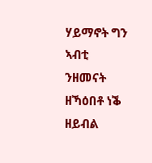ሃይማኖት ግን ኣብቲ ንዘመናት ዘኻዕበቶ ነቕ ዘይብል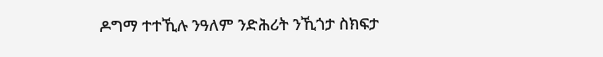ዶግማ ተተኺሉ ንዓለም ንድሕሪት ንኺጎታ ስክፍታ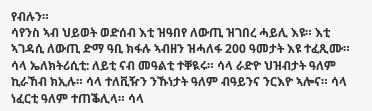የብሉን።
ሳየንስ ኣብ ህይወት ወድሰብ እቲ ዝዓበየ ለውጢ ዝገበረ ሓይሊ እዩ። እቲ ኣገዳሲ ለውጢ ድማ ዓቢ ክፋሉ ኣብዘን ዝሓለፋ 200 ዓመታት እዩ ተፈጺሙ። ሳላ ኤለክትሪሲቲ: ለይቲ ናብ መዓልቲ ተቐዪሩ። ሳላ ራድዮ ህዝብታት ዓለም ኪራኸብ ክኢሉ። ሳላ ተለቪዥን ንኹነታት ዓለም ብዓይንና ንርእዮ ኣሎና። ሳላ ነፈርቲ ዓለም ተጠቕሊላ። ሳላ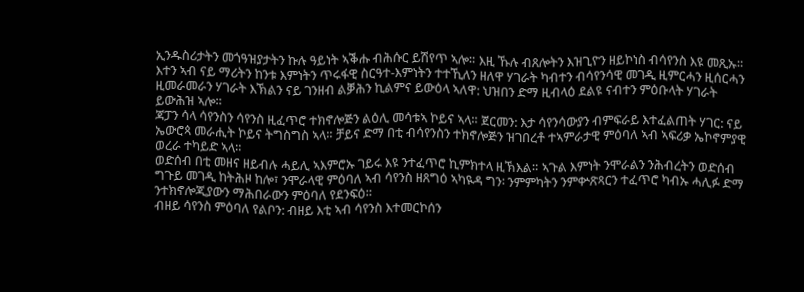ኢንዱስሪታትን መጎዓዝያታትን ኩሉ ዓይነት ኣቕሑ ብሕሱር ይሽየጥ ኣሎ። እዚ ኹሉ ብጸሎትን እዝጊዮን ዘይኮነስ ብሳየንስ እዩ መጺኡ።
እተን ኣብ ናይ ማሪትን ከንቱ እምነትን ጥሩፋዊ ስርዓተ-እምነትን ተተኺለን ዘለዋ ሃገራት ካብተን ብሳየንሳዊ መገዲ ዚምርሓን ዚሰርሓን ዚመራመራን ሃገራት እኽልን ናይ ገንዘብ ልቓሕን ኪልምና ይውዕላ ኣለዋ: ህዝበን ድማ ዚብላዕ ደልዩ ናብተን ምዕቡላት ሃገራት ይውሕዝ ኣሎ።
ጃፓን ሳላ ሳየንስን ሳየንስ ዚፈጥሮ ተክኖሎጅን ልዕሊ መሳቱኣ ኮይና ኣላ። ጀርመን: እታ ሳየንሳውያን ብምፍራይ እተፈልጠት ሃገር: ናይ ኤውሮጳ መራሒት ኮይና ትግስግስ ኣላ። ቻይና ድማ በቲ ብሳየንስን ተክኖሎጅን ዝገበረቶ ተኣምራታዊ ምዕባለ ኣብ ኣፍሪቃ ኤኮኖምያዊ ወረራ ተካይድ ኣላ።
ወድሰብ በቲ መዘና ዘይብሉ ሓይሊ ኣእምሮኡ ገይሩ እዩ ንተፈጥሮ ኪምክተላ ዚኽእል። ኣጉል እምነት ንሞራልን ንሕብረትን ወድሰብ ግጉይ መገዲ ከትሕዞ ከሎ፣ ንሞራላዊ ምዕባለ ኣብ ሳየንስ ዘጸግዕ ኣካዪዳ ግን፡ ንምምካትን ንምቍጽጻርን ተፈጥሮ ካብኡ ሓሊፉ ድማ ንተክኖሎጂያውን ማሕበራውን ምዕባለ የደንፍዕ።
ብዘይ ሳየንስ ምዕባለ የልቦን: ብዘይ እቲ ኣብ ሳየንስ እተመርኮሰን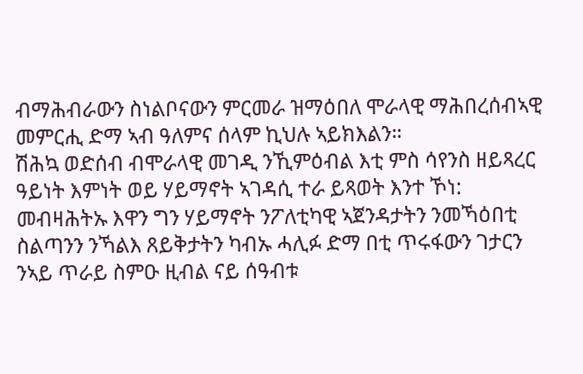ብማሕብራውን ስነልቦናውን ምርመራ ዝማዕበለ ሞራላዊ ማሕበረሰብኣዊ መምርሒ ድማ ኣብ ዓለምና ሰላም ኪህሉ ኣይክእልን።
ሽሕኳ ወድሰብ ብሞራላዊ መገዲ ንኺምዕብል እቲ ምስ ሳየንስ ዘይጻረር ዓይነት እምነት ወይ ሃይማኖት ኣገዳሲ ተራ ይጻወት እንተ ኾነ: መብዛሕትኡ እዋን ግን ሃይማኖት ንፖለቲካዊ ኣጀንዳታትን ንመኻዕበቲ ስልጣንን ንኻልእ ጸይቅታትን ካብኡ ሓሊፉ ድማ በቲ ጥሩፋውን ገታርን ንኣይ ጥራይ ስምዑ ዚብል ናይ ሰዓብቱ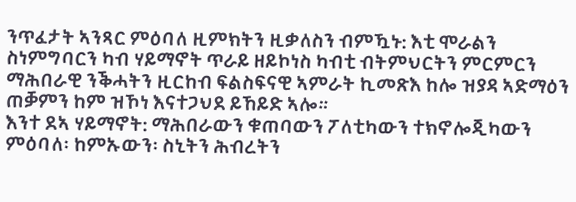ንጥፈታት ኣንጻር ምዕባለ ዚምክትን ዚቃለስን ብምዃኑ: እቲ ሞራልን ስነምግባርን ካብ ሃይማኖት ጥራይ ዘይኮነስ ካብቲ ብትምህርትን ምርምርን ማሕበራዊ ንቕሓትን ዚርከብ ፍልስፍናዊ ኣምራት ኪመጽእ ከሎ ዝያዳ ኣድማዕን ጠቓምን ከም ዝኾነ እናተጋህደ ይኸይድ ኣሎ።
እንተ ደኣ ሃይማኖት: ማሕበራውን ቁጠባውን ፖለቲካውን ተክኖሎጂካውን ምዕባለ፡ ከምኡውን፡ ስኒትን ሕብረትን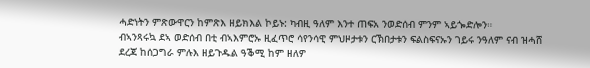ሓድነትን ምጽውዋርን ከምጽእ ዘይክእል ኮይኑ: ካብዚ ዓለም እንተ ጠፍአ ንወድሰብ ምንም ኣይጐድሎን።
ብኣንጻሩኳ ደኣ ወድሰብ በቲ ብኣእምሮኡ ዚፈጥሮ ሳየንሳዊ ምህዞታቱን ርኽበታቱን ፍልስፍናኡን ገይሩ ንዓለም ናብ ዝሓሸ ደረጃ ከሰጋግራ ምሉእ ዘይጉዱል ዓቕሚ ከም ዘለዎ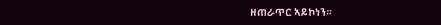ዘጠራጥር ኣይኮነን።